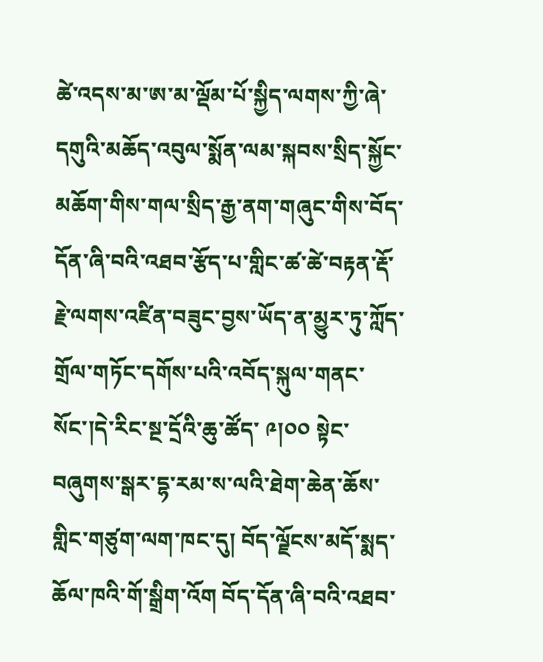ཚེ་འདས་མ་ཨ་མ་ལྡོམ་པོ་སྐྱིད་ལགས་ཀྱི་ཞེ་དགུའི་མཆོད་འབུལ་སྨོན་ལམ་སྐབས་སྲིད་སྐྱོང་མཆོག་གིས་གལ་སྲིད་རྒྱ་ནག་གཞུང་གིས་བོད་དོན་ཞི་བའི་འཐབ་རྩོད་པ་གླིང་ཚ་ཚེ་བརྟན་རྡོ་རྗེ་ལགས་འཛིན་བཟུང་བྱས་ཡོད་ན་མྱུར་ཏུ་ཀློད་གྲོལ་གཏོང་དགོས་པའི་འབོད་སྐུལ་གནང་སོང་།དེ་རིང་སྔ་དྲོའི་ཆུ་ཚོད་ ༩།༠༠ སྟེང་བཞུགས་སྒར་དྷ་རམ་ས་ལའི་ཐེག་ཆེན་ཆོས་གླིང་གཙུག་ལག་ཁང་དུ། བོད་ལྗོངས་མདོ་སྨད་ཆོལ་ཁའི་གོ་སྒྲིག་འོག བོད་དོན་ཞི་བའི་འཐབ་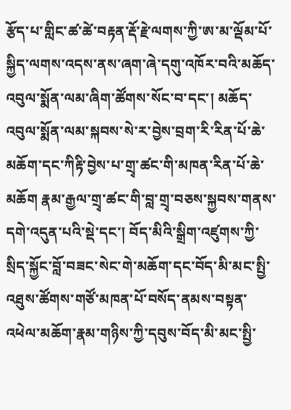རྩོད་པ་གླིང་ཚ་ཚེ་བརྟན་རྡོ་རྗེ་ལགས་ཀྱི་ཨ་མ་ལྡོམ་པོ་སྐྱིད་ལགས་འདས་ནས་ཞག་ཞེ་དགུ་འཁོར་བའི་མཆོད་འབུལ་སྨོན་ལམ་ཞིག་ཚོགས་སོང་བ་དང་། མཆོད་འབུལ་སྨོན་ལམ་སྐབས་སེ་ར་བྱེས་བྲག་རི་རིན་པོ་ཆེ་མཆོག་དང་ཀིརྟི་བྱེས་པ་གྲྭ་ཚང་གི་མཁན་རིན་པོ་ཆེ་མཆོག རྣམ་རྒྱལ་གྲྭ་ཚང་གི་བླ་གྲྭ་བཅས་སྐྱབས་གནས་དགེ་འདུན་པའི་སྡེ་དང་། བོད་མིའི་སྒྲིག་འཛུགས་ཀྱི་སྲིད་སྐྱོང་བློ་བཟང་སེང་གེ་མཆོག་དང་བོད་མི་མང་སྤྱི་འཐུས་ཚོགས་གཙོ་མཁན་པོ་བསོད་ནམས་བསྟན་འཕེལ་མཆོག་རྣམ་གཉིས་ཀྱི་དབུས་བོད་མི་མང་སྤྱི་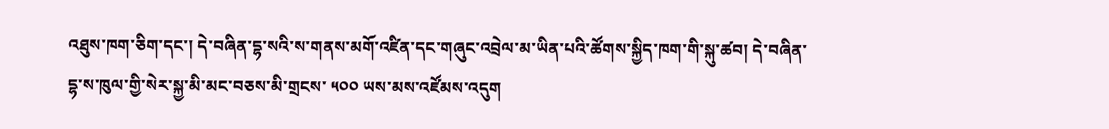འཐུས་ཁག་ཅིག་དང་། དེ་བཞིན་དྷ་སའི་ས་གནས་མགོ་འཛིན་དང་གཞུང་འབྲེལ་མ་ཡིན་པའི་ཚོགས་སྐྱིད་ཁག་གི་སྐུ་ཚབ། དེ་བཞིན་དྷ་ས་ཁུལ་གྱི་སེར་སྐྱ་མི་མང་བཅས་མི་གྲངས་ ༥༠༠ ཡས་མས་འཛོམས་འདུག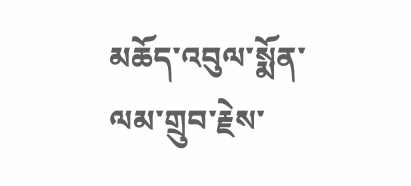མཆོད་འབུལ་སྨོན་ལམ་གྲུབ་རྗེས་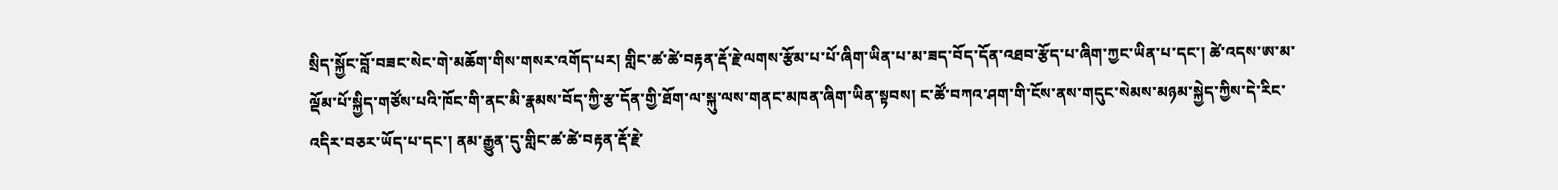སྲིད་སྐྱོང་བློ་བཟང་སེང་གེ་མཆོག་གིས་གསར་འགོད་པར། གླིང་ཚ་ཚེ་བརྟན་རྡོ་རྗེ་ལགས་རྩོམ་པ་པོ་ཞིག་ཡིན་པ་མ་ཟད་བོད་དོན་འཐབ་རྩོད་པ་ཞིག་ཀྱང་ཡིན་པ་དང་། ཚེ་འདས་ཨ་མ་ལྡོམ་པོ་སྐྱིད་གཙོས་པའི་ཁོང་གི་ནང་མི་རྣམས་བོད་ཀྱི་རྩ་དོན་གྱི་ཐོག་ལ་སྐུ་ལས་གནང་མཁན་ཞིག་ཡིན་སྟབས། ང་ཚོ་བཀའ་ཤག་གི་ངོས་ནས་གདུང་སེམས་མཉམ་སྐྱེད་ཀྱིས་དེ་རིང་འདིར་བཅར་ཡོད་པ་དང་། ནམ་རྒྱུན་དུ་གླིང་ཚ་ཚེ་བརྟན་རྡོ་རྗེ་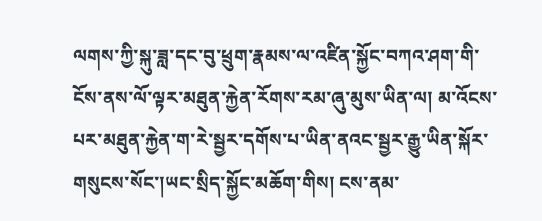ལགས་ཀྱི་སྐུ་ཟླ་དང་བུ་ཕྲུག་རྣམས་ལ་འཛིན་སྐྱོང་བཀའ་ཤག་གི་ངོས་ནས་ལོ་ལྟར་མཐུན་རྐྱེན་རོགས་རམ་ཞུ་མུས་ཡིན་ལ། མ་འོངས་པར་མཐུན་རྐྱེན་ག་རེ་སྦྱར་དགོས་པ་ཡིན་ནའང་སྦྱར་རྒྱུ་ཡིན་སྐོར་གསུངས་སོང་།ཡང་སྲིད་སྐྱོང་མཆོག་གིས། ངས་ནམ་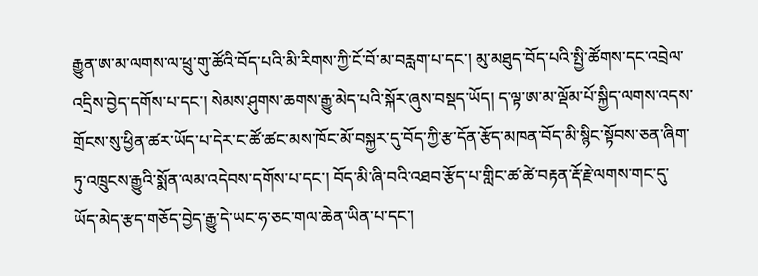རྒྱུན་ཨ་མ་ལགས་ལ་ཕྲུ་གུ་ཚོའི་བོད་པའི་མི་རིགས་ཀྱི་ངོ་བོ་མ་བརླག་པ་དང་། མུ་མཐུད་བོད་པའི་སྤྱི་ཚོགས་དང་འབྲེལ་འདྲིས་བྱེད་དགོས་པ་དང་། སེམས་ཤུགས་ཆགས་རྒྱུ་མེད་པའི་སྐོར་ཞུས་བསྡད་ཡོད། ད་ལྟ་ཨ་མ་ལྡོམ་པོ་སྐྱིད་ལགས་འདས་གྲོངས་སུ་ཕྱིན་ཚར་ཡོད་པ་དེར་ང་ཚོ་ཚང་མས་ཁོང་མོ་བསྐྱར་དུ་བོད་ཀྱི་རྩ་དོན་རྩོད་མཁན་བོད་མི་སྙིང་སྟོབས་ཅན་ཞིག་ཏུ་འཁྲུངས་རྒྱུའི་སྨོན་ལམ་འདེབས་དགོས་པ་དང་། བོད་མི་ཞི་བའི་འཐབ་རྩོད་པ་གླིང་ཚ་ཚེ་བརྟན་རྡོ་རྗེ་ལགས་གང་དུ་ཡོད་མེད་རྩད་གཅོད་བྱེད་རྒྱུ་དེ་ཡང་ཧ་ཅང་གལ་ཆེན་ཡིན་པ་དང་།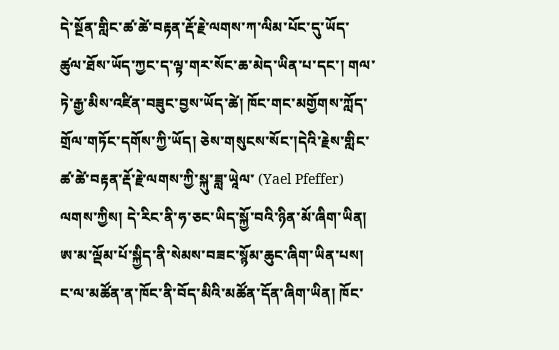དེ་སྔོན་གླིང་ཚ་ཚེ་བརྟན་རྡོ་རྗེ་ལགས་ཀ་ལིམ་པོང་དུ་ཡོད་ཚུལ་ཐོས་ཡོད་ཀྱང་ད་ལྟ་གར་སོང་ཆ་མེད་ཡིན་པ་དང་། གལ་ཏེ་རྒྱ་མིས་འཛིན་བཟུང་བྱས་ཡོད་ཚེ། ཁོང་གང་མགྱོགས་ཀློད་གྲོལ་གཏོང་དགོས་ཀྱི་ཡོད། ཅེས་གསུངས་སོང་།དེའི་རྗེས་གླིང་ཚ་ཚེ་བརྟན་རྡོ་རྗེ་ལགས་ཀྱི་སྐུ་ཟླ་ཡཱེལ་ (Yael Pfeffer) ལགས་ཀྱིས། དེ་རིང་ནི་ཧ་ཅང་ཡིད་སྐྱོ་བའི་ཉིན་མོ་ཞིག་ཡིན། ཨ་མ་ལྡོམ་པོ་སྐྱིད་ནི་སེམས་བཟང་སྙོམ་ཆུང་ཞིག་ཡིན་པས། ང་ལ་མཚོན་ན་ཁོང་ནི་བོད་མིའི་མཚོན་དོན་ཞིག་ཡིན། ཁོང་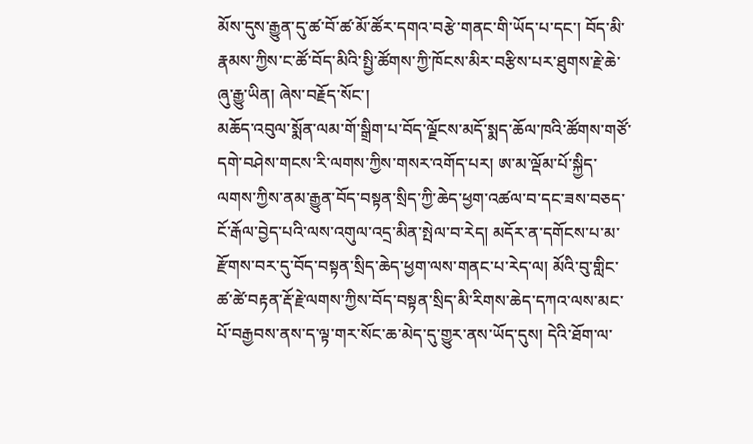མོས་དུས་རྒྱུན་དུ་ཚ་བོ་ཚ་མོ་ཚོར་དགའ་བརྩེ་གནང་གི་ཡོད་པ་དང་། བོད་མི་རྣམས་ཀྱིས་ང་ཚོ་བོད་མིའི་སྤྱི་ཚོགས་ཀྱི་ཁོངས་མིར་བརྩིས་པར་ཐུགས་རྗེ་ཆེ་ཞུ་རྒྱུ་ཡིན། ཞེས་བརྗོད་སོང་།
མཆོད་འབུལ་སྨོན་ལམ་གོ་སྒྲིག་པ་བོད་ལྗོངས་མདོ་སྨད་ཆོལ་ཁའི་ཚོགས་གཙོ་དགེ་བཤེས་གངས་རི་ལགས་ཀྱིས་གསར་འགོད་པར། ཨ་མ་ལྡོམ་པོ་སྐྱིད་ལགས་ཀྱིས་ནམ་རྒྱུན་བོད་བསྟན་སྲིད་ཀྱི་ཆེད་ཕྱག་འཚལ་བ་དང་ཟས་བཅད་ངོ་རྒོལ་བྱེད་པའི་ལས་འགུལ་འདྲ་མིན་སྤེལ་བ་རེད། མདོར་ན་དགོངས་པ་མ་རྫོགས་བར་དུ་བོད་བསྟན་སྲིད་ཆེད་ཕྱག་ལས་གནང་པ་རེད་ལ། མོའི་བུ་གླིང་ཚ་ཚེ་བརྟན་རྡོ་རྗེ་ལགས་ཀྱིས་བོད་བསྟན་སྲིད་མི་རིགས་ཆེད་དཀའ་ལས་མང་པོ་བརྒྱབས་ནས་ད་ལྟ་གར་སོང་ཆ་མེད་དུ་གྱུར་ནས་ཡོད་དུས། དེའི་ཐོག་ལ་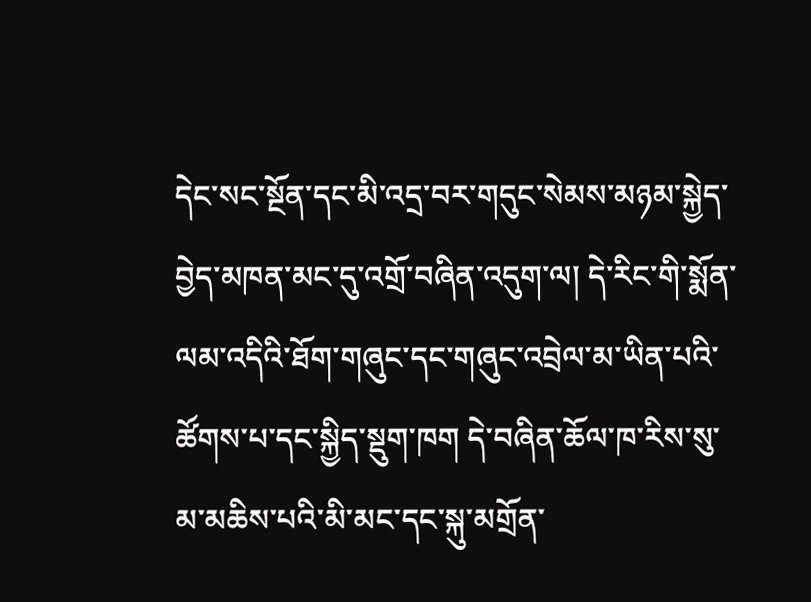དེང་སང་སྔོན་དང་མི་འདྲ་བར་གདུང་སེམས་མཉམ་སྐྱེད་བྱེད་མཁན་མང་དུ་འགྲོ་བཞིན་འདུག་ལ། དེ་རིང་གི་སྨོན་ལམ་འདིའི་ཐོག་གཞུང་དང་གཞུང་འབྲེལ་མ་ཡིན་པའི་ཚོགས་པ་དང་སྐྱིད་སྡུག་ཁག དེ་བཞིན་ཆོལ་ཁ་རིས་སུ་མ་མཆིས་པའི་མི་མང་དང་སྐུ་མགྲོན་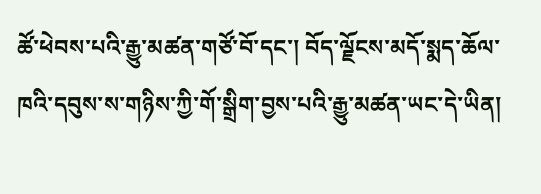ཚོ་ཕེབས་པའི་རྒྱུ་མཚན་གཙོ་བོ་དང་། བོད་ལྗོངས་མདོ་སྨད་ཆོལ་ཁའི་དབུས་ས་གཉིས་ཀྱི་གོ་སྒྲིག་བྱས་པའི་རྒྱུ་མཚན་ཡང་དེ་ཡིན།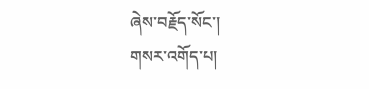ཞེས་བརྗོད་སོང་།
གསར་འགོད་པ།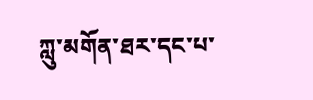ཀླུ་མགོན་ཐར་དང་པ་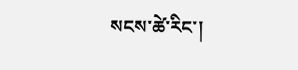སངས་ཚེ་རིང་།